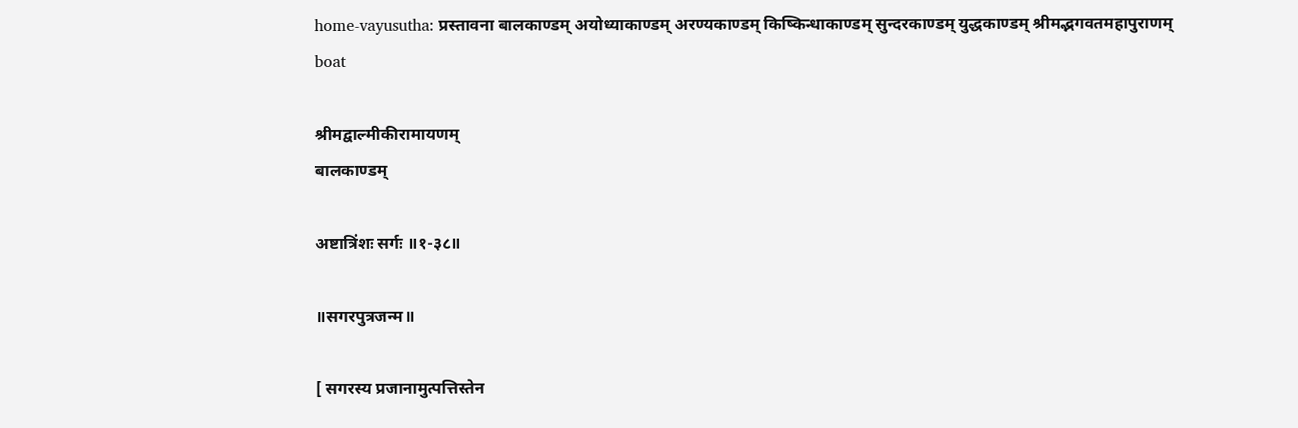home-vayusutha: प्रस्तावना बालकाण्डम् अयोध्याकाण्डम् अरण्यकाण्डम् किष्किन्धाकाण्डम् सुन्दरकाण्डम् युद्धकाण्डम् श्रीमद्भगवतमहापुराणम्
boat

श्रीमद्वाल्मीकीरामायणम्
बालकाण्डम्

अष्टात्रिंशः सर्गः ॥१-३८॥

॥सगरपुत्रजन्म॥

[ सगरस्य प्रजानामुत्पत्तिस्तेन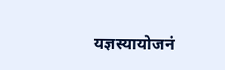यज्ञस्यायोजनं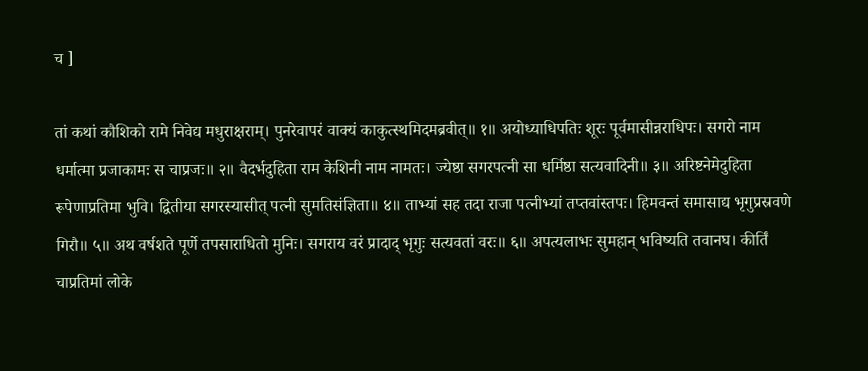च ]

तां कथां कौशिको रामे निवेद्य मधुराक्षराम्। पुनरेवापरं वाक्यं काकुत्स्थमिदमब्रवीत्॥ १॥ अयोध्याधिपतिः शूरः पूर्वमासीन्नराधिपः। सगरो नाम धर्मात्मा प्रजाकामः स चाप्रजः॥ २॥ वैदर्भदुहिता राम केशिनी नाम नामतः। ज्येष्ठा सगरपत्नी सा धर्मिष्ठा सत्यवादिनी॥ ३॥ अरिष्टनेमेदुहिता रूपेणाप्रतिमा भुवि। द्वितीया सगरस्यासीत् पत्नी सुमतिसंज्ञिता॥ ४॥ ताभ्यां सह तदा राजा पत्नीभ्यां तप्तवांस्तपः। हिमवन्तं समासाद्य भृगुप्रस्रवणे गिरौ॥ ५॥ अथ वर्षशते पूर्णे तपसाराधितो मुनिः। सगराय वरं प्रादाद् भृगुः सत्यवतां वरः॥ ६॥ अपत्यलाभः सुमहान् भविष्यति तवानघ। कीर्तिं चाप्रतिमां लोके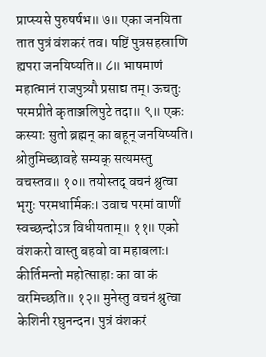प्राप्स्यसे पुरुषर्षभ॥ ७॥ एका जनयिता तात पुत्रं वंशकरं तव। षष्टिं पुत्रसहस्राणि ह्यपरा जनयिष्यति॥ ८॥ भाषमाणं महात्मानं राजपुत्र्यौ प्रसाद्य तम्। ऊचतुः परमप्रीते कृताञ्जलिपुटे तदा॥ ९॥ एकः कस्याः सुतो ब्रह्मन् का बहून् जनयिष्यति। श्रोतुमिच्छावहे सम्यक् सत्यमस्तु वचस्तव॥ १०॥ तयोस्तद् वचनं श्रुत्वा भृगुः परमधार्मिकः। उवाच परमां वाणीं स्वच्छन्दोऽत्र विधीयताम्॥ ११॥ एको वंशकरो वास्तु बहवो वा महाबलाः। कीर्तिमन्तो महोत्साहाः का वा कं वरमिच्छति॥ १२॥ मुनेस्तु वचनं श्रुत्वा केशिनी रघुनन्दन। पुत्रं वंशकरं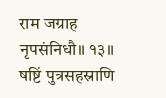राम जग्राह नृपसंनिधौ॥ १३॥ षष्टिं पुत्रसहस्राणि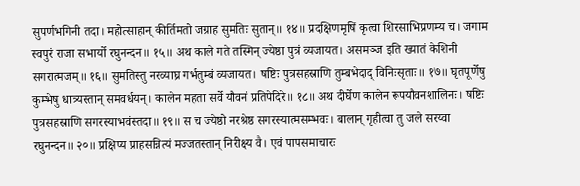सुपर्णभगिनी तदा। महोत्साहान् कीर्तिमतो जग्राह सुमतिः सुतान्॥ १४॥ प्रदक्षिणमृषिं कृत्वा शिरसाभिप्रणम्य च। जगाम स्वपुरं राजा सभार्यो रघुनन्दन॥ १५॥ अथ काले गते तस्मिन् ज्येष्ठा पुत्रं व्यजायत। असमञ्ज इति ख्यातं केशिनी सगरात्मजम्॥ १६॥ सुमतिस्तु नरव्याघ्र गर्भतुम्बं व्यजायत। षष्टिः पुत्रसहस्राणि तुम्बभेदाद् विनिःसृताः॥ १७॥ घृतपूर्णेषु कुम्भेषु धात्र्यस्तान् समवर्धयन्। कालेन महता सर्वे यौवनं प्रतिपेदिरे॥ १८॥ अथ दीर्घेण कालेन रूपयौवनशालिनः। षष्टिः पुत्रसहस्राणि सगरस्याभवंस्तदा॥ १९॥ स च ज्येष्ठो नरश्रेष्ठ सगरस्यात्मसम्भवः। बालान् गृहीत्वा तु जले सरय्वा रघुनन्दन॥ २०॥ प्रक्षिप्य प्राहसन्नित्यं मज्जतस्तान् निरीक्ष्य वै। एवं पापसमाचारः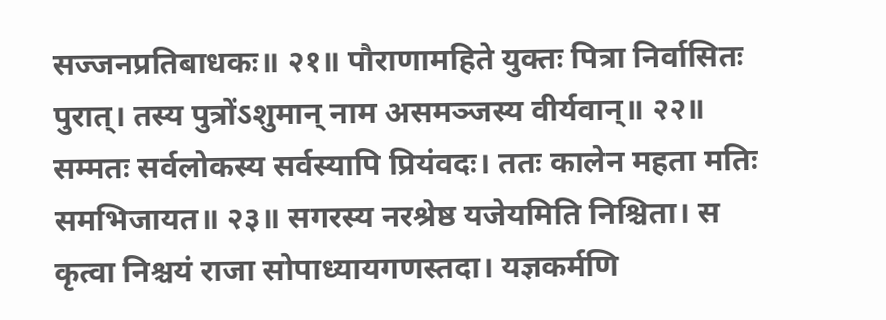सज्जनप्रतिबाधकः॥ २१॥ पौराणामहिते युक्तः पित्रा निर्वासितः पुरात्। तस्य पुत्रोंऽशुमान् नाम असमञ्जस्य वीर्यवान्॥ २२॥ सम्मतः सर्वलोकस्य सर्वस्यापि प्रियंवदः। ततः कालेन महता मतिः समभिजायत॥ २३॥ सगरस्य नरश्रेष्ठ यजेयमिति निश्चिता। स कृत्वा निश्चयं राजा सोपाध्यायगणस्तदा। यज्ञकर्मणि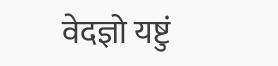वेदज्ञो यष्टुं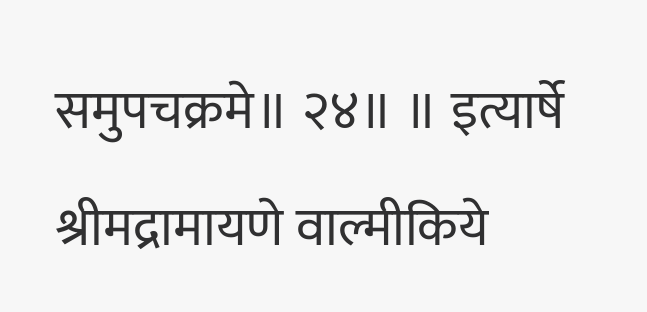समुपचक्रमे॥ २४॥ ॥ इत्यार्षे श्रीमद्रामायणे वाल्मीकिये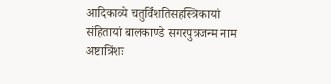आदिकाव्ये चतुर्विंशतिसहस्त्रिकायां संहितायां बालकाण्डे सगरपुत्रजन्म नाम अष्टात्रिंशः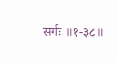सर्गः ॥१-३८॥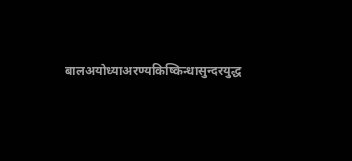बालअयोध्याअरण्यकिष्किन्धासुन्दरयुद्ध